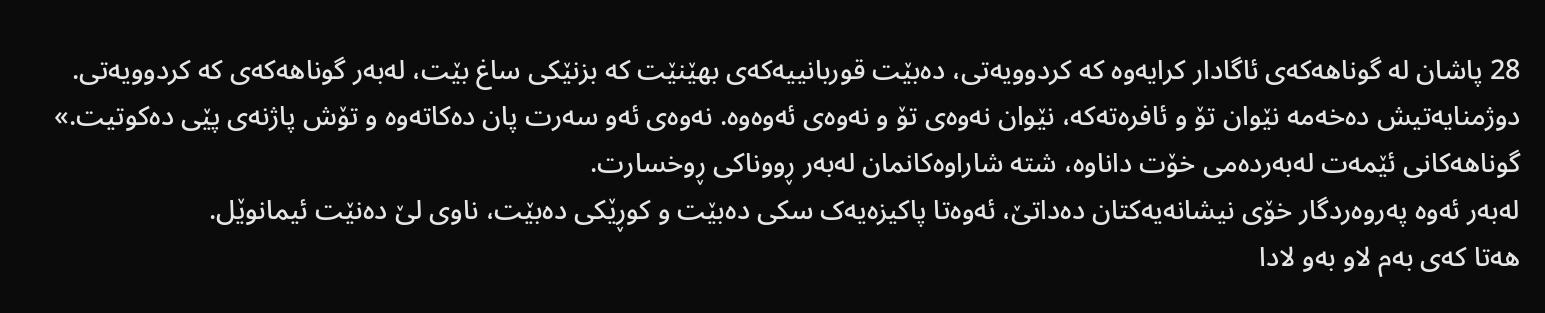28 پاشان لە گوناهەکەی ئاگادار کرایەوە کە کردوویەتی، دەبێت قوربانییەکەی بهێنێت کە بزنێکی ساغ بێت، لەبەر گوناهەکەی کە کردوویەتی.
دوژمنایەتیش دەخەمە نێوان تۆ و ئافرەتەکە، نێوان نەوەی تۆ و نەوەی ئەوەوە. نەوەی ئەو سەرت پان دەکاتەوە و تۆش پاژنەی پێی دەکوتیت.»
گوناهەکانی ئێمەت لەبەردەمی خۆت داناوە، شتە شاراوەکانمان لەبەر ڕووناکی ڕوخسارت.
لەبەر ئەوە پەروەردگار خۆی نیشانەیەکتان دەداتێ، ئەوەتا پاکیزەیەک سکی دەبێت و کوڕێکی دەبێت، ناوی لێ دەنێت ئیمانوێل.
هەتا کەی بەم لاو بەو لادا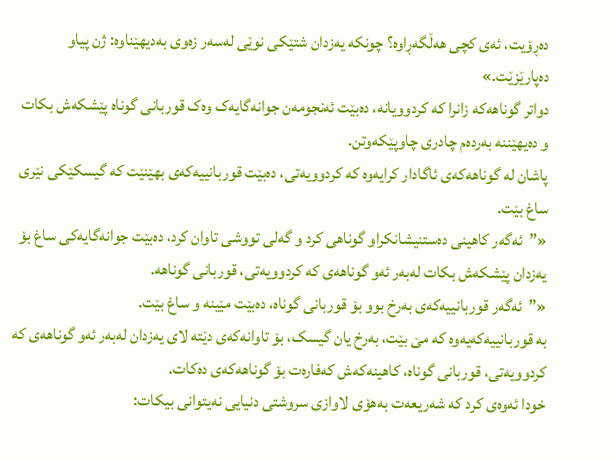دەڕۆیت، ئەی کچی هەڵگەڕاوە؟ چونکە یەزدان شتێکی نوێی لەسەر زەوی بەدیهێناوە: ژن پیاو دەپارێزێت.»
دواتر گوناهەکە زانرا کە کردوویانە، دەبێت ئەنجومەن جوانەگایەک وەک قوربانی گوناه پێشکەش بکات و دەیهێننە بەردەم چادری چاوپێکەوتن.
پاشان لە گوناهەکەی ئاگادار کرایەوە کە کردوویەتی، دەبێت قوربانییەکەی بهێنێت کە گیسکێکی نێری ساغ بێت.
«”ئەگەر کاهینی دەستنیشانکراو گوناهی کرد و گەلی تووشی تاوان کرد، دەبێت جوانەگایەکی ساغ بۆ یەزدان پێشکەش بکات لەبەر ئەو گوناهەی کە کردوویەتی، قوربانی گوناهە.
«”ئەگەر قوربانییەکەی بەرخ بوو بۆ قوربانی گوناه، دەبێت مێینە و ساغ بێت.
بە قوربانییەکەیەوە کە مێ بێت، بەرخ یان گیسک، بۆ تاوانەکەی دێتە لای یەزدان لەبەر ئەو گوناهەی کە کردوویەتی، قوربانی گوناه، کاهینەکەش کەفارەت بۆ گوناهەکەی دەکات.
خودا ئەوەی کرد کە شەریعەت بەهۆی لاوازی سروشتی دنیایی نەیتوانی بیکات: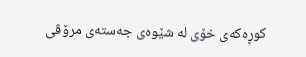کوڕەکەی خۆی لە شێوەی جەستەی مرۆڤی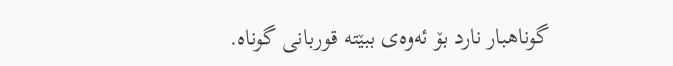گوناهبار نارد بۆ ئەوەی ببێتە قوربانی گوناه.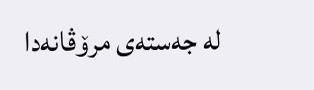لە جەستەی مرۆڤانەدا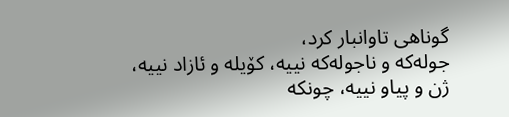گوناهی تاوانبار کرد،
جولەکە و ناجولەکە نییە، کۆیلە و ئازاد نییە، ژن و پیاو نییە، چونکە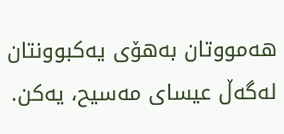هەمووتان بەهۆی یەکبوونتان لەگەڵ عیسای مەسیح، یەکن.